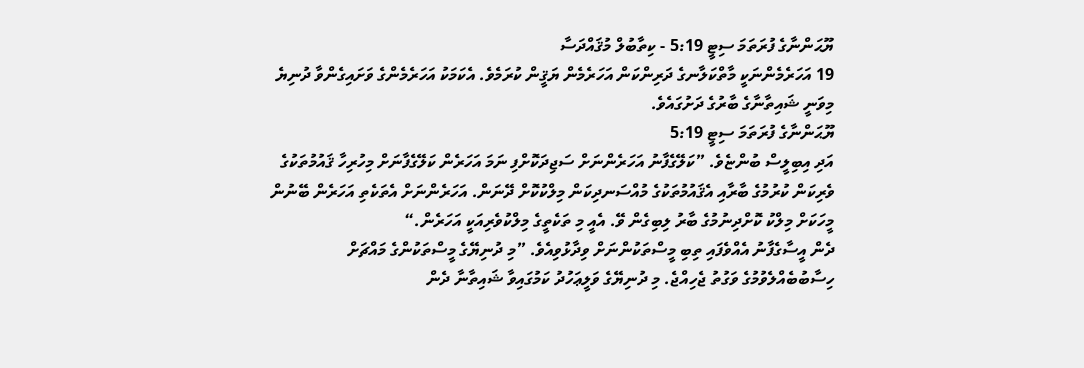ޔޫޙަންނާގެ ފުރަތަމަ ސިޓީ 5:19 - ކިތާބުލް މުޤައްދަސާ
19 އަހަރެމެންނަކީ މާތްކަލާނގެ ދަރިންކަން އަހަރެމެން ޔަޤީން ކުރަމެވެ. އެކަމަކު އަހަރެމެންގެ ވަށައިގެންވާ ދުނިޔެ މިވަނީ ޝައިތާނާގެ ބާރުގެ ދަށުގައެވެ.
ޔޫޙަންނާގެ ފުރަތަމަ ސިޓީ 5:19
އަދި އިބިލީސް ބުންޏެވެ. ”ކަލޭގެފާނު އަހަރެންނަށް ސަޖިދަކޮށްފި ނަމަ އަހަރެން ކަލޭގެފާނަށް މިހުރިހާ ޤައުމުތަކުގެ ވެރިކަން ކުރުމުގެ ބާރާއި އެޤައުމުތަކުގެ މުއްސަނދިކަން މިލްކުކޮށް ދޭނަން. އަހަރެންނަށް އެތަކެތި އަހަރެން ބޭނުން މީހަކަށް މިލްކު ކޮށްދިނުމުގެ ބާރު ލިބިގެން ވޭ. އެއީ މި ތަކެތީގެ މިލްކުވެރިއަކީ އަހަރެން.“
ދެން އީސާގެފާނު އެއްވެފައި ތިބި މީސްތަކުންނަށް ވިދާޅުވިއެވެ. ”މި ދުނިޔޭގެ މީސްތަކުންގެ މައްޗަށް ހިސާބުބެއްލެވުމުގެ ވަގުތު ޖެހިއްޖެ. މި ދުނިޔޭގެ ވަލީޢަހުދު ކަމުގައިވާ ޝައިތާނާ ދެން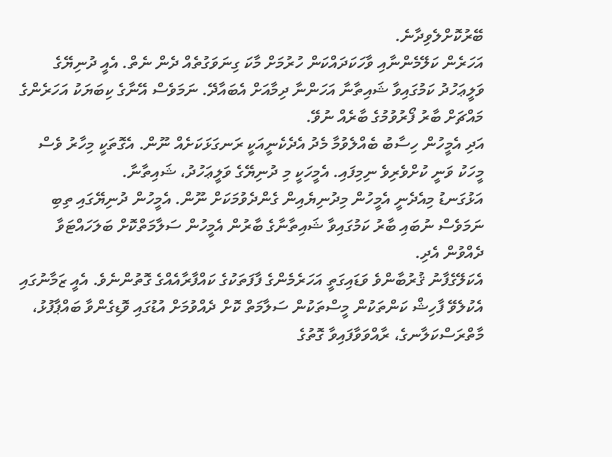ބޭރުކޮށްލެވިދާނެ.
އަހަރެން ކަލޭމެންނާއި ވާހަކަދައްކަން ހުރުމަށް މާކަ ގިނަވަގުތެއް ދެން ނެތް. އެއީ ދުނިޔޭގެ ވަލީޢަހުދު ކަމުގައިވާ ޝައިތާނާ އަހަންނާ ދިމާއަށް އެބައާދޭ. ނަމަވެސް އޭނާގެ ކިބަޔަކު އަހަރެންގެ މައްޗަށް ބާރު ފޯރުވުމުގެ ބާރެއް ނުވޭ.
އަދި އެމީހުން ހިސާބު ބެއްލެވުމާ މެދު އެދެކެނީއަކީ ރަނގަޅަކަށެއް ނޫން. އެގޮތަކީ މިހާރު ވެސް މީހަކު ވަނީ ކުށްވެރިވެ ނިމިފައި. އެމީހަކީ މި ދުނިޔޭގެ ވަލީޢަހުދު، ޝައިތާނާ.
އަޅުގަނޑު މިއެދެނީ އެމީހުން މިދުނިޔެއިން ގެންދެވުމަކަށް ނޫން. އެމީހުން ދުނިޔޭގައި ތިބި ނަމަވެސް ނުބައި ބާރު ކަމުގައިވާ ޝައިތާނާގެ ބާރުން އެމީހުން ސަލާމަތްކޮށް ބަލަހައްޓަވާ ދެއްވުން އެދި.
އެކަލޭގެފާނު ޤުރުބާންވެ ވަޑައިގަތީ އަހަރެމެންގެ ފާފަތަކުގެ ކައްފާރާއެއްގެ ގޮތުންނެވެ. އެއީ ޒަމާނުގައި އެކުލެވޭ ފާހިޝް ކަންތަކުން މީސްތަކުން ސަލާމަތް ކޮށް ދެއްވުމަށް އުޑުގައި ވޮޑިގެންވާ ބައްޕާފުޅު، މާތްރަސްކަލާނގެ، ރާއްވަވާފައިވާ ގޮތުގެ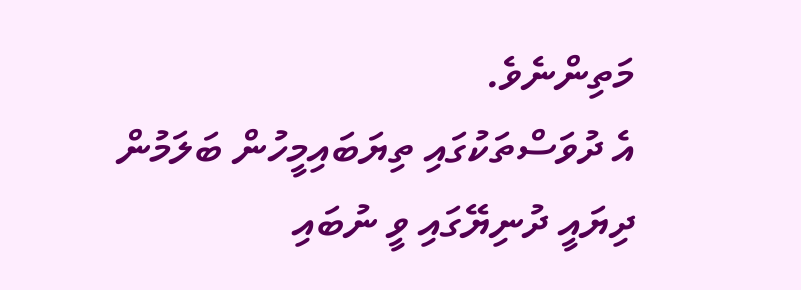މަތިންނެވެ.
އެ ދުވަސްތަކުގައި ތިޔަބައިމީހުން ބަލަމުން ދިޔައީ ދުނިޔޭގައި ވީ ނުބައި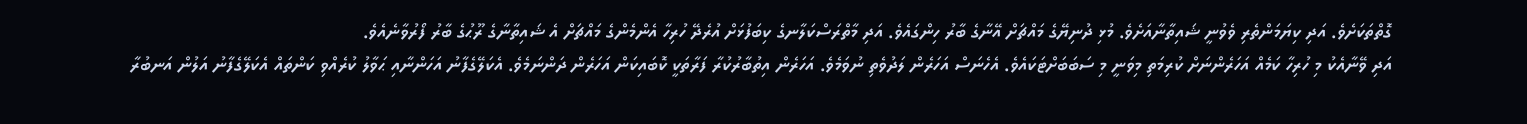ގޮތްތަކަށެވެ. އަދި ކިޔަމަންތެރި ވެވުނީ ޝައިތާނާއަށެވެ. މުޅި ދުނިޔޭގެ މައްޗަށް އޭނާގެ ބާރު ހިންގައެވެ. އަދި މާތްރަސްކަލާނގެ ކިބަފުޅަށް އުރެދޭ ހުރިހާ އެންމެންގެ މައްޗަށް އެ ޝައިތާނާގެ ރޫޙުގެ ބާރު ފޯރުވާނެއެވެ.
އަދި ވޭނާއެކު މި ހުރިހާ ކަމެއް އަހަރެންނަށް ކުރިމަތި މިވަނީ މި ސަބަބަށްޓަކައެވެ. އެހެނަސް އަހަރެން ލަދުވެތި ނުވަމެވެ. އަހަރެން އިތުބާރުކުރާ ފަރާތަކީ ކޮބައިކަން އަހަރެން ދަންނަމެވެ. އެކަލޭގެފާނު އަހަންނާއި ޙަވާލު ކުރެއްވި ކަންތައް އެކަލޭގެފާނު އަލުން އަނބުރާ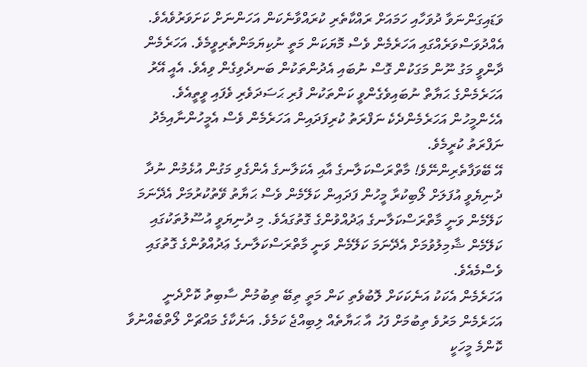ވަޑައިގަންނަވާ ދުވަހާއި ހަމައަށް ރައްކާތެރި ކުރައްވާނެކަން އަހަންނަށް ކަށަވަރުވެއެވެ.
އެއްދުވަސްވަރެއްގައި އަހަރެމެން ވެސް މޮޔަކަން މަތީ ނުކިޔަމަންތެރިވީމެވެ. އަހަރެމެން ދާންވީ މަގު ނޫން މަގަކުން ގޮސް ނުބައި އެދުންތަކުން ބަނދެވިގެން ވިއެވެ. އެއީ އޭރު އަހަރެމެންގެ ޙަޔާތް ނުބައިވެގެންވީ ކަންތަކުން ފުރި ޙަސަދަވެރި ވެފައި ވީތީއެވެ. އެހެންމީހުން އަހަރެމެންދެކެ ނަފްރަތު ކުރިފަދައިން އަހަރެމެން ވެސް އެމީހުންނާއިމެދު ނަފްރަތު ކުރީމެވެ.
އޭ ބޭވަފާތެރިންނޭވެ! މާތްރަސްކަލާނގެ އާއި އެކަލާނގެ އެންގެވި މަގުން އުޅެމުން ނުދާ ދުނިޔެވީ އުފަލަށް ލޯބިކުރާ މީހުން ފަދައިން ކަލޭމެން ވެސް ޙަޔާތު ވޭތުކުރުމަށް އެދޭނަމަ ކަލޭމެން ވަނީ މާތްރަސްކަލާނގެ ޢަދުއްވުންގެ ގޮތުގައެވެ. މި ދުނިޔަވީ އުސޫލުތަކުގައި ކަލޭމެން ޝާމިލުވުމަށް އެދޭނަމަ ކަލޭމެން ވަނީ މާތްރަސްކަލާނގެ ޢަދުއްވުންގެ ގޮތުގައި ވެސްމެއެވެ.
އަހަރެމެން އެކަކު އަނެކަކަށް ލޮބުވެތި ކަން މަތީ ތިބޭ ތިބުމުން ސާބިތު ކޮށްދެނީ އަހަރެމެން މަރުވެ ތިބުމަށް ފަހު އާ ޙަޔާތެއް ލިބިއްޖެ ކަމެވެ. އަނެކާގެ މައްޗަށް ލޯތްބެއްނުވާ ކޮންމެ މީހަކީ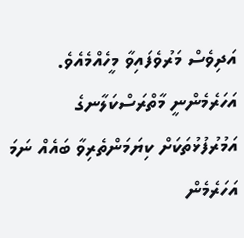އަދިވެސް މަރުވެފައިވާ މީހެއްމެއެވެ.
އަހަރެމެންނީ މާތްރަސްކަލާނގެ އަމުރުފުޅުތަކަށް ކިޔަމަންތެރިވާ ބައެއް ނަމަ އަހަރެމެން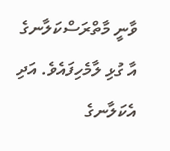ވާނީ މާތްރަސްކަލާނގެ އާ ގުޅި ލާމެހިފައެވެ. އަދި އެކަލާނގެ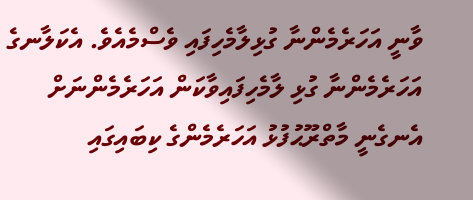ވާނީ އަހަރެމެންނާ ގުޅިލާމެހިފައި ވެސްމެއެވެ. އެކަލާނގެ އަހަރެމެންނާ ގުޅި ލާމެހިފައިވާކަން އަހަރެމެންނަށް އެނގެނީ މާތްރޫޙުފުޅު އަހަރެމެންގެ ކިބައިގައި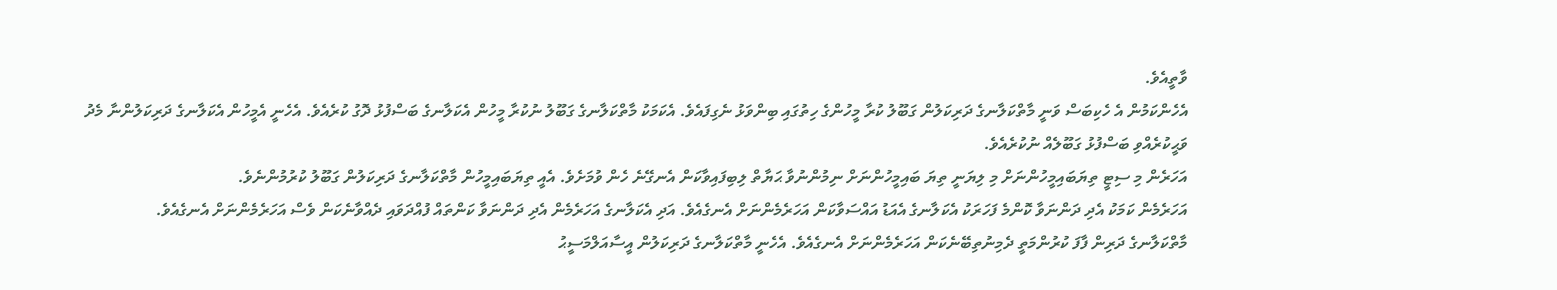ވާތީއެވެ.
އެހެންކަމުން އެ ހެކިބަސް ވަނީ މާތްކަލާނގެ ދަރިކަލުން ގަބޫލު ކުރާ މީހުންގެ ހިތުގައި ބިންވަޅު ނެގިފައެވެ. އެކަމަކު މާތްކަލާނގެ ގަބޫލު ނުކުރާ މީހުން އެކަލާނގެ ބަސްފުޅު ދޮގު ކުރެއެވެ. އެހެނީ އެމީހުން އެކަލާނގެ ދަރިކަލުންނާ މެދު ވަޙީކުރެއްވި ބަސްފުޅު ގަބޫލެއް ނުކުރެއެވެ.
އަހަރެން މި ސިޓީ ތިޔަބައިމީހުންނަށް މި ލިޔަނީ ތިޔަ ބައިމީހުންނަށް ނިމުންނުވާ ޙަޔާތް ލިބިފައިވާކަން އެނގޭނެ ހެން ވުމަށެވެ. އެއީ ތިޔަބައިމީހުން މާތްކަލާނގެ ދަރިކަލުން ގަބޫލު ކުރުމުންނެވެ.
އަހަރެމެން ކަމަކު އެދި ދަންނަވާ ކޮންމެ ފަހަރަކު އެކަލާނގެ އެއަޑު އައްސަވާކަން އަހަރެމެންނަށް އެނގެއެވެ. އަދި އެކަލާނގެ އަހަރެމެން އެދި ދަންނަވާ ކަންތައް ފުއްދަވައި ދެއްވާނެކަން ވެސް އަހަރެމެންނަށް އެނގެއެވެ.
މާތްކަލާނގެ ދަރިން ފާފަ ކުރުންމަތީ ދެމިނުތިބޭނެކަން އަހަރެމެންނަށް އެނގެއެވެ. އެހެނީ މާތްކަލާނގެ ދަރިކަލުން އީސާއަލްމަސީޙު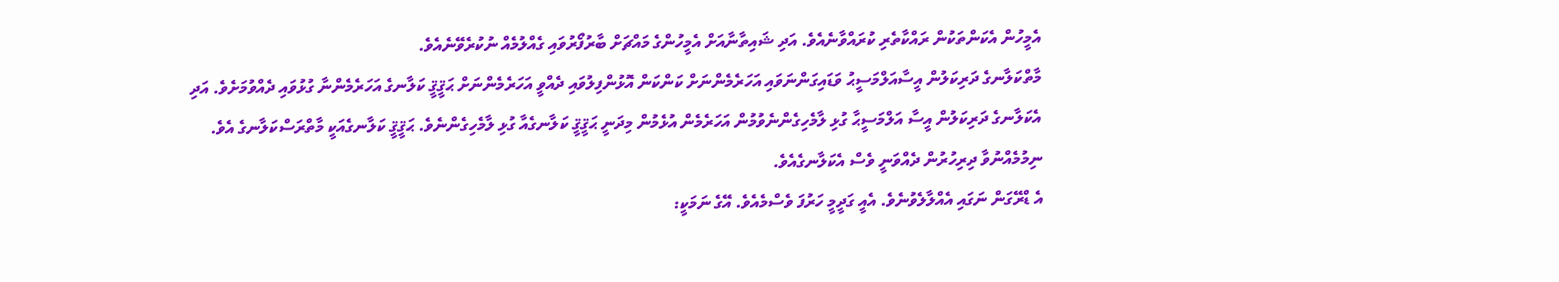އެމީހުން އެކަންތަކުން ރައްކާތެރި ކުރައްވާނެއެވެ. އަދި ޝައިތާނާއަށް އެމީހުންގެ މައްޗަށް ބާރުފޯރުވައި ގެއްލުމެއް ނުކުރެވޭނެއެވެ.
މާތްކަލާނގެ ދަރިކަލުން އީސާއަލްމަސީޙު ވަޑައިގަންނަވައި އަހަރެމެންނަށް ކަންކަން އޮޅުންފިލުވައި ދެއްވީ އަހަރެމެންނަށް ޙަޤީޤީ ކަލާނގެ އަހަރެމެންނާ ގުޅުވައި ދެއްވުމަށެވެ. އަދި އެކަލާނގެ ދަރިކަލުން އީސާ އަލްމަސީޙާ ގުޅި ލާމެހިގެންނެވުމުން އަހަރެމެން އުޅެމުން މިދަނީ ޙަޤީޤީ ކަލާނގެއާ ގުޅި ލާމެހިގެންނެވެ. ޙަޤީޤީ ކަލާނގެއަކީ މާތްރަސްކަލާނގެ އެވެ. ނިމުމެއްނުވާ ދިރިހުރުން ދެއްވަނީ ވެސް އެކަލާނގެއެވެ.
އެ ޑްރޭގަން ނަގައި އެއްލާލެވުނެވެ. އެއީ ގަދީމީ ހަރުފަ ވެސްމެއެވެ. އޭގެ ނަމަކީ: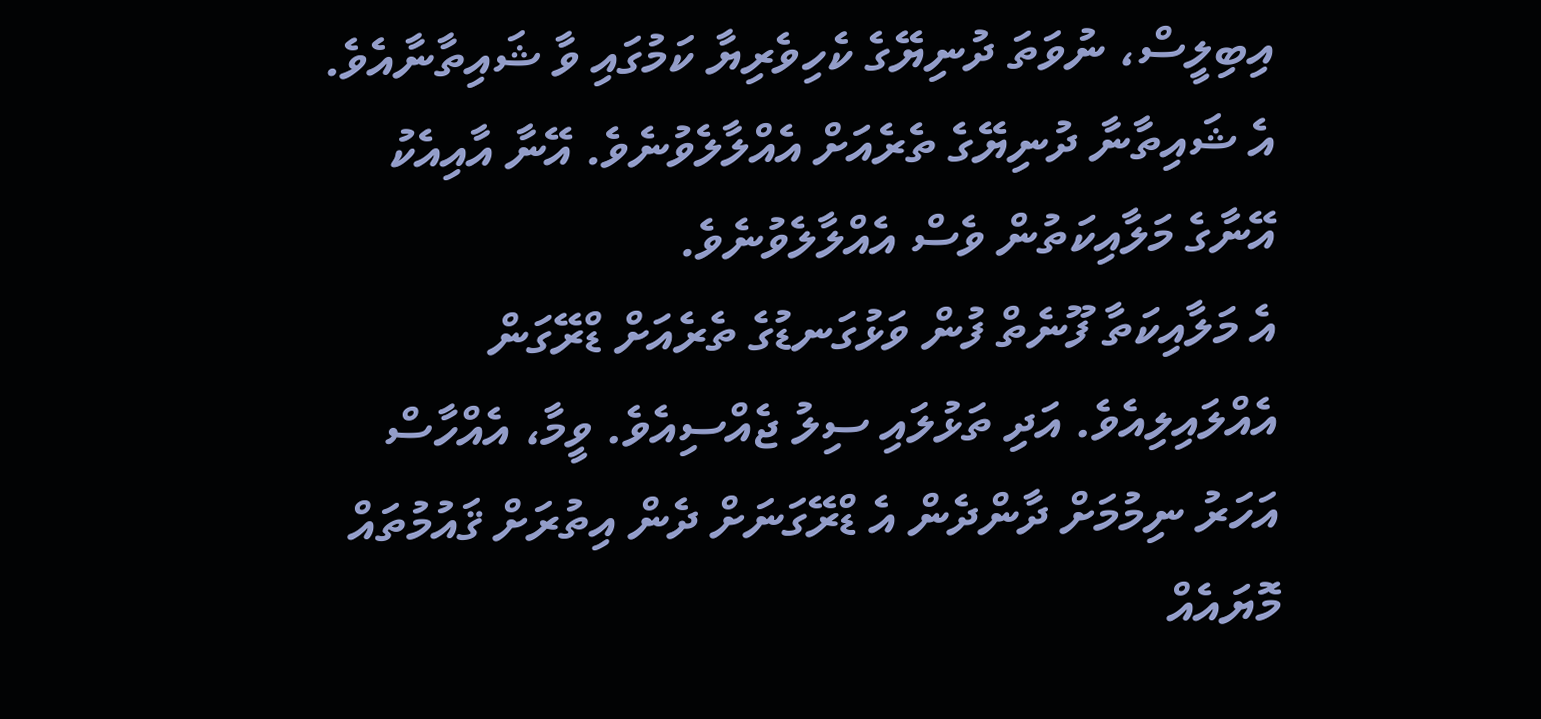އިބިލީސް، ނުވަތަ ދުނިޔޭގެ ކެހިވެރިޔާ ކަމުގައި ވާ ޝައިތާނާއެވެ. އެ ޝައިތާނާ ދުނިޔޭގެ ތެރެއަށް އެއްލާލެވުނެވެ. އޭނާ އާއިއެކު އޭނާގެ މަލާއިކަތުން ވެސް އެއްލާލެވުނެވެ.
އެ މަލާއިކަތާ ފޫނެތް ފުން ވަޅުގަނޑުގެ ތެރެއަށް ޑްރޭގަން އެއްލައިލިއެވެ. އަދި ތަޅުލައި ސިލު ޖެއްސިއެވެ. ވީމާ، އެއްހާސް އަހަރު ނިމުމަށް ދާންދެން އެ ޑްރޭގަނަށް ދެން އިތުރަށް ޤައުމުތައް މޮޔައެއް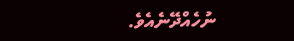ނުހެއްދޭނެއެވެ.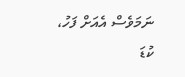ނަމަވެސް އެއަށް ފަހު، ކުޑަ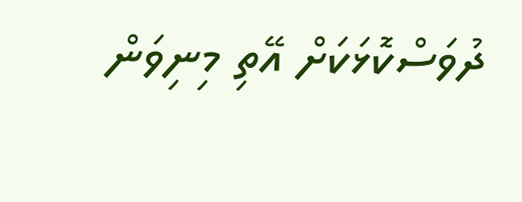ދުވަސްކޮޅަކަށް އޭތި މިނިވަން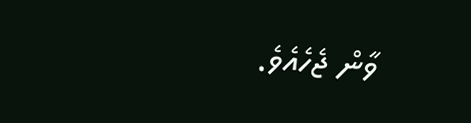ވާން ޖެހެއެވެ.